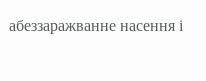абеззаражванне насення і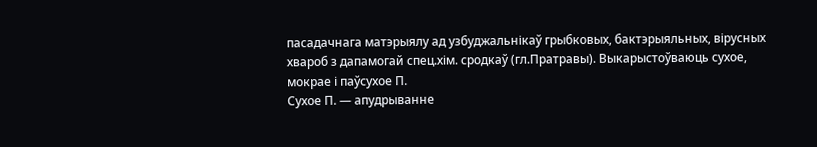пасадачнага матэрыялу ад узбуджальнікаў грыбковых, бактэрыяльных, вірусных хвароб з дапамогай спец.хім. сродкаў (гл.Пратравы). Выкарыстоўваюць сухое, мокрае і паўсухое П.
Сухое П. — апудрыванне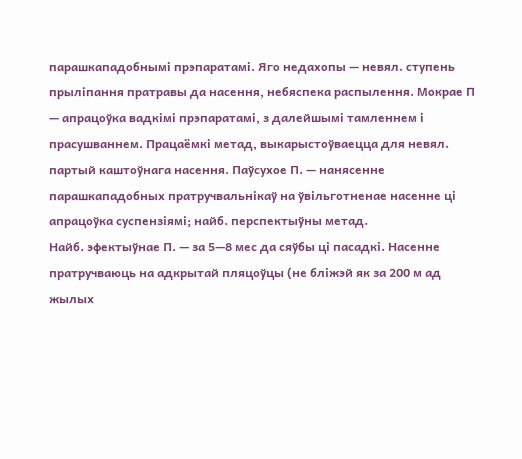парашкападобнымі прэпаратамі. Яго недахопы — невял. ступень прыліпання пратравы да насення, небяспека распылення. Мокрае П — апрацоўка вадкімі прэпаратамі, з далейшымі тамленнем і прасушваннем. Працаёмкі метад, выкарыстоўваецца для невял. партый каштоўнага насення. Паўсухое П. — нанясенне парашкападобных пратручвальнікаў на ўвільготненае насенне ці апрацоўка суспензіямі; найб. перспектыўны метад.
Найб. эфектыўнае П. — за 5—8 мес да сяўбы ці пасадкі. Насенне пратручваюць на адкрытай пляцоўцы (не бліжэй як за 200 м ад жылых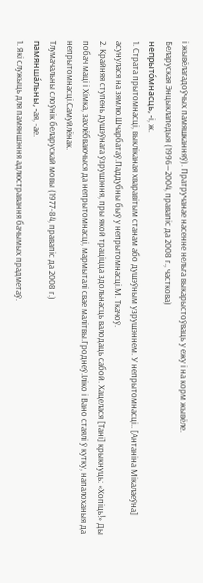і жывёлагадоўчых памяшканняў). Пратручанае насенне нельга выкарыстоўваць у ежу і на корм жывёле.
Беларуская Энцыклапедыя (1996—2004, правапіс да 2008 г., часткова)
непрыто́мнасць, ‑і, ж.
1. Страта прытомнасці, выкліканая хваравітым станам або душэўным узрушэннем. У непрытомнасці.. [Антаніна Мікалаеўна] асунулася на зямлю.Шчарбатаў.Паддубны быў у непрытомнасці.М. Ткачоў.
2. Крайняя ступень душэўнага ўзрушэння, пры якой траціцца здольнасць валодаць сабой. Хацелася [Тані] крыкнуць: «Хопіць!» Ды побач маці і Хімка, захлёбваючыся да непрытомнасці, мармыталі свае малітвы.Гроднеў.Іліко і Вано стаялі ў кутку, напалоханыя да непрытомнасці.Самуйлёнак.
Тлумачальны слоўнік беларускай мовы (1977-84, правапіс да 2008 г.)
памянша́льны, ‑ая, ‑ае.
1. Які служыць для памяншэння адлюстравання бачымых прадметаў.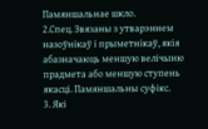Памяншальнае шкло.
2.Спец. Звязаны з утварэннем назоўнікаў і прыметнікаў, якія абазначаюць меншую велічыню прадмета або меншую ступень якасці. Памяншальны суфікс.
3. Які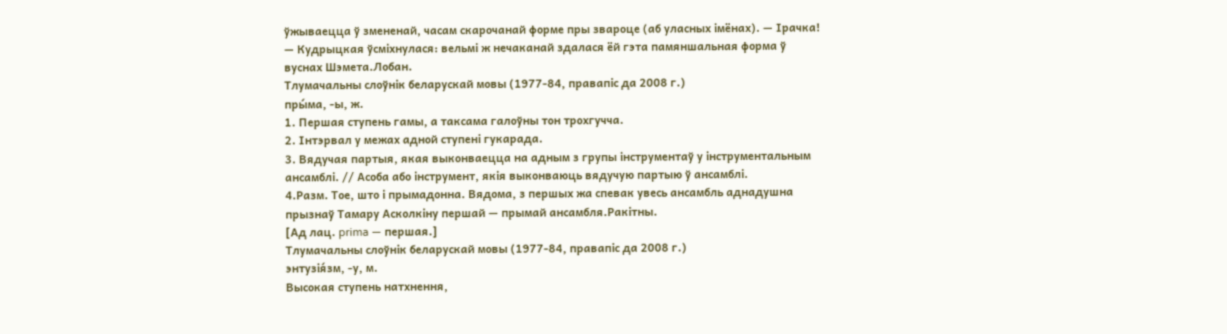ўжываецца ў змененай, часам скарочанай форме пры звароце (аб уласных імёнах). — Ірачка! — Кудрыцкая ўсміхнулася: вельмі ж нечаканай здалася ёй гэта памяншальная форма ў вуснах Шэмета.Лобан.
Тлумачальны слоўнік беларускай мовы (1977-84, правапіс да 2008 г.)
пры́ма, ‑ы, ж.
1. Першая ступень гамы, а таксама галоўны тон трохгучча.
2. Інтэрвал у межах адной ступені гукарада.
3. Вядучая партыя, якая выконваецца на адным з групы інструментаў у інструментальным ансамблі. // Асоба або інструмент, якія выконваюць вядучую партыю ў ансамблі.
4.Разм. Тое, што і прымадонна. Вядома, з першых жа спевак увесь ансамбль аднадушна прызнаў Тамару Асколкіну першай — прымай ансамбля.Ракітны.
[Ад лац. prima — першая.]
Тлумачальны слоўнік беларускай мовы (1977-84, правапіс да 2008 г.)
энтузія́зм, ‑у, м.
Высокая ступень натхнення,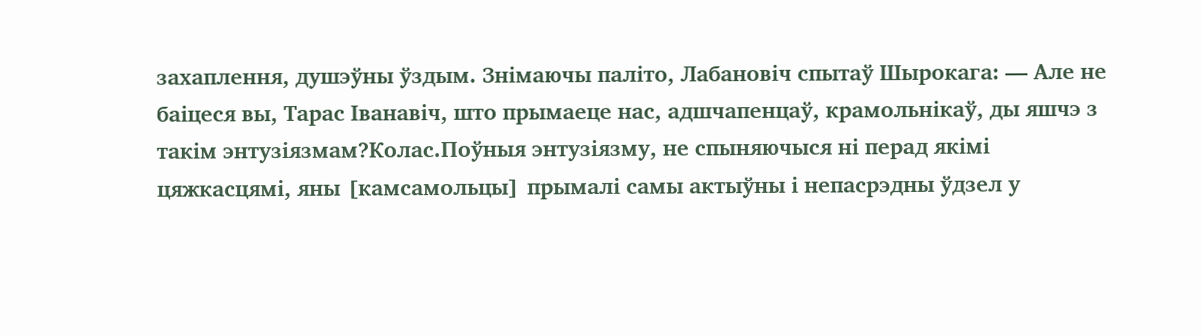захаплення, душэўны ўздым. Знімаючы паліто, Лабановіч спытаў Шырокага: — Але не баіцеся вы, Тарас Іванавіч, што прымаеце нас, адшчапенцаў, крамольнікаў, ды яшчэ з такім энтузіязмам?Колас.Поўныя энтузіязму, не спыняючыся ні перад якімі цяжкасцямі, яны [камсамольцы] прымалі самы актыўны і непасрэдны ўдзел у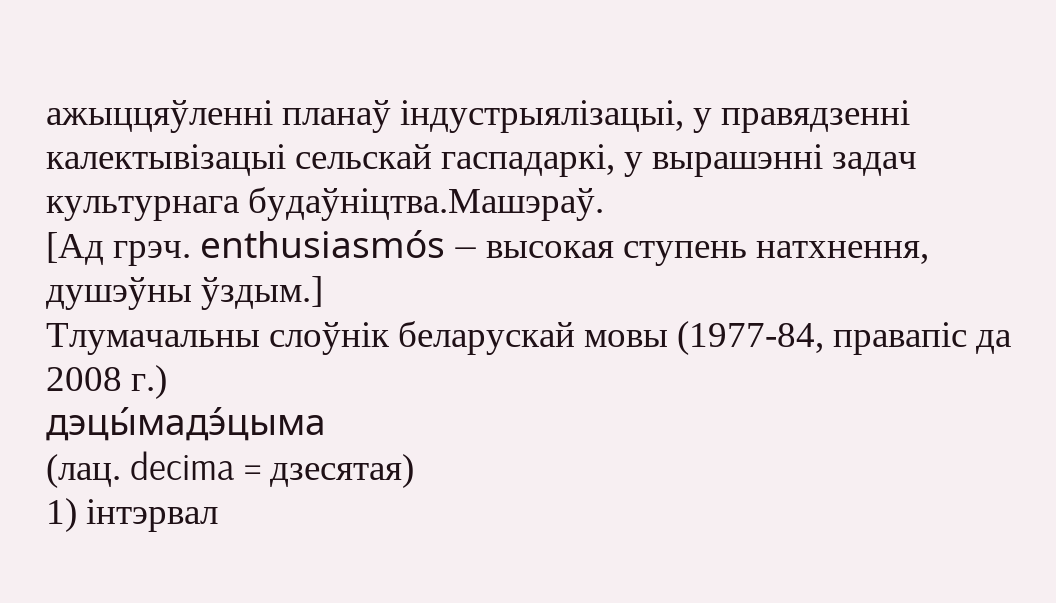ажыццяўленні планаў індустрыялізацыі, у правядзенні калектывізацыі сельскай гаспадаркі, у вырашэнні задач культурнага будаўніцтва.Машэраў.
[Ад грэч. enthusiasmós — высокая ступень натхнення, душэўны ўздым.]
Тлумачальны слоўнік беларускай мовы (1977-84, правапіс да 2008 г.)
дэцы́мадэ́цыма
(лац. decima = дзесятая)
1) інтэрвал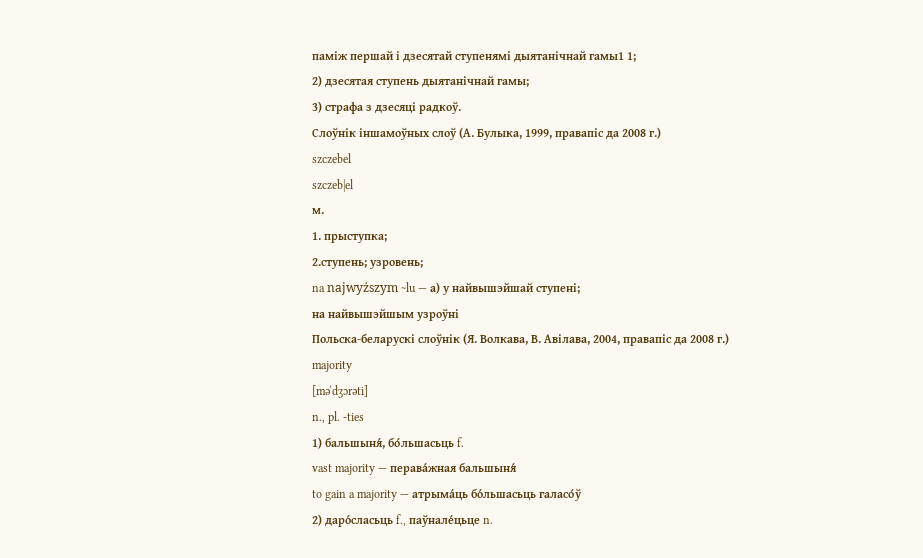паміж першай і дзесятай ступенямі дыятанічнай гамы1 1;
2) дзесятая ступень дыятанічнай гамы;
3) страфа з дзесяці радкоў.
Слоўнік іншамоўных слоў (А. Булыка, 1999, правапіс да 2008 г.)
szczebel
szczeb|el
м.
1. прыступка;
2.ступень; узровень;
na najwyższym ~lu — а) у найвышэйшай ступені;
на найвышэйшым узроўні
Польска-беларускі слоўнік (Я. Волкава, В. Авілава, 2004, правапіс да 2008 г.)
majority
[məˈdʒɔrəti]
n., pl. -ties
1) бальшыня́, бо́льшасьць f.
vast majority — перава́жная бальшыня́
to gain a majority — атрыма́ць бо́льшасьць галасо́ў
2) даро́сласьць f., паўнале́цьце n.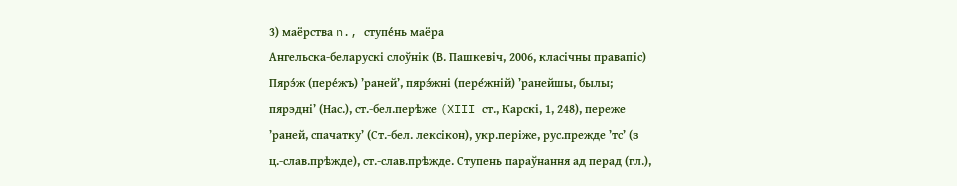3) маёрства n., ступе́нь маёра
Ангельска-беларускі слоўнік (В. Пашкевіч, 2006, класічны правапіс)
Пярэ́ж (пере́жъ) ’раней’, пярэ́жні (пере́жній) ’ранейшы, былы; пярэдні’ (Нас.), ст.-бел.перѣже (XIII ст., Карскі, 1, 248), переже ’раней, спачатку’ (Ст.-бел. лексікон), укр.періже, рус.прежде ’тс’ (з ц.-слав.прѣжде), ст.-слав.прѣжде. Ступень параўнання ад перад (гл.),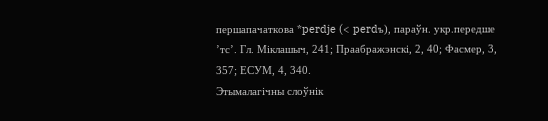першапачаткова *perdje (< perdъ), параўн. укр.передше ’тс’. Гл. Міклашыч, 241; Праабражэнскі, 2, 40; Фасмер, 3, 357; ЕСУМ, 4, 340.
Этымалагічны слоўнік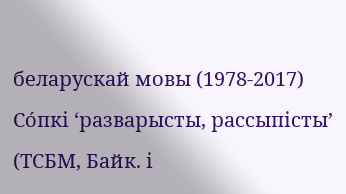беларускай мовы (1978-2017)
Со́пкі ‘разварысты, рассыпісты’ (ТСБМ, Байк. і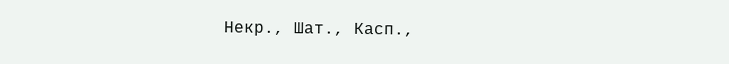Некр., Шат., Касп.,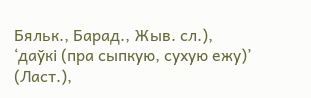Бяльк., Барад., Жыв. сл.), ‘даўкі (пра сыпкую, сухую ежу)’ (Ласт.),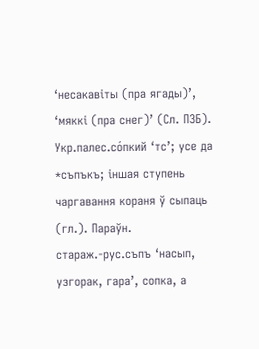‘несакавіты (пра ягады)’, ‘мяккі (пра снег)’ (Сл. ПЗБ). Укр.палес.со́пкий ‘тс’; усе да *съпъкъ; іншая ступень чаргавання кораня ў сыпаць (гл.). Параўн. стараж.-рус.съпъ ‘насып, узгорак, гара’, сопка, а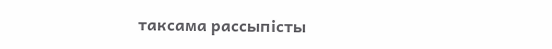таксама рассыпісты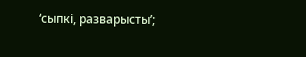‘сыпкі, разварысты’;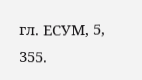гл. ЕСУМ, 5, 355.